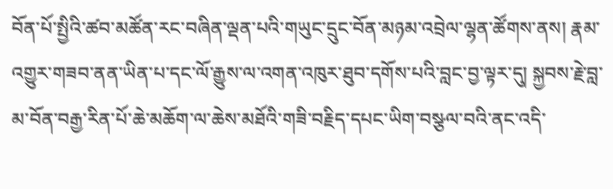བོན་པོ་སྤྱིའི་ཚབ་མཚོན་རང་བཞིན་ལྡན་པའི་གཡུང་དྲུང་བོན་མཉམ་འབྲེལ་ལྷན་ཚོགས་ནས། རྣམ་འགྱུར་གཟབ་ནན་ཡིན་པ་དང་ལོ་རྒྱུས་ལ་འགན་འཁུར་ཐུབ་དགོས་པའི་བླང་བྱ་ལྟར་དུ། སྐྱབས་རྗེ་བླ་མ་བོན་བརྒྱ་རིན་པོ་ཆེ་མཆོག་ལ་ཆེས་མཐོའི་གཟི་བརྗིད་དཔང་ཡིག་བསྩལ་བའི་ནང་འདི་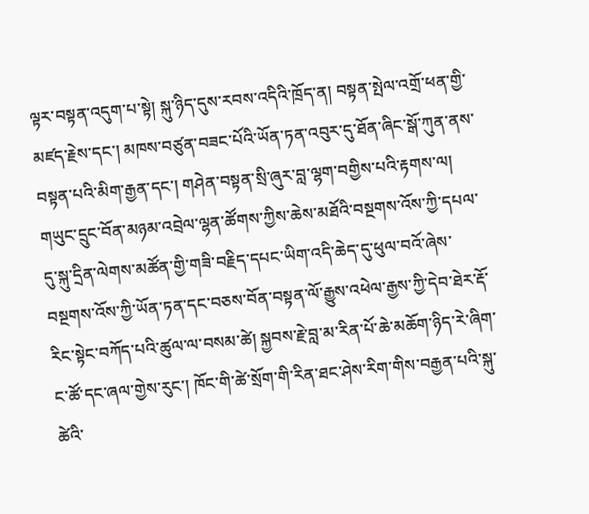ལྟར་བསྟན་འདུག་པ་སྟེ། སྐུ་ཉིད་དུས་རབས་འདིའི་ཁྲོད་ན། བསྟན་སྤེལ་འགྲོ་ཕན་གྱི་མཛད་རྗེས་དང་། མཁས་བཙུན་བཟང་པོའི་ཡོན་ཏན་འབུར་དུ་ཐོན་ཞིང་སྒོ་ཀུན་ནས་བསྟན་པའི་མིག་རྒྱན་དང་། གཤེན་བསྟན་སྲི་ཞུར་བླ་ལྷག་བགྱིས་པའི་རྟགས་ལ། གཡུང་དྲུང་བོན་མཉམ་འབྲེལ་ལྷན་ཚོགས་ཀྱིས་ཆེས་མཐོའི་བསྔགས་འོས་ཀྱི་དཔལ་དུ་སྐུ་དྲིན་ལེགས་མཚོན་གྱི་གཟི་བརྗིད་དཔང་ཡིག་འདི་ཆེད་དུ་ཕུལ་བའོ་ཞེས་བསྔགས་འོས་ཀྱི་ཡོན་ཏན་དང་བཅས་བོན་བསྟན་ལོ་རྒྱུས་འཕེལ་རྒྱས་ཀྱི་དེབ་ཐེར་རྡོ་རིང་སྟེང་བཀོད་པའི་ཚུལ་ལ་བསམ་ཚེ། སྐྱབས་རྗེ་བླ་མ་རིན་པོ་ཆེ་མཆོག་ཉིད་རེ་ཞིག་ང་ཚོ་དང་ཞལ་གྱེས་རུང་། ཁོང་གི་ཚེ་སྲོག་གི་རིན་ཐང་ཤེས་རིག་གིས་བརྒྱན་པའི་སྐུ་ཚེའི་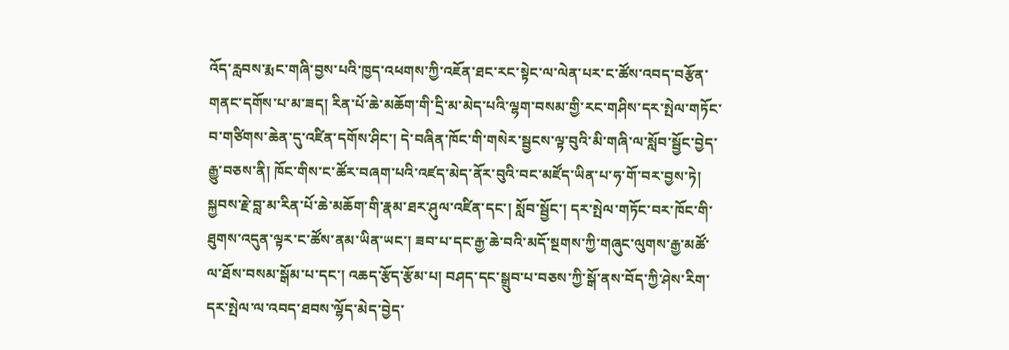འོད་རླབས་རྨང་གཞི་བྱས་པའི་ཁྱད་འཕགས་ཀྱི་འཇོན་ཐང་རང་སྟེང་ལ་ལེན་པར་ང་ཚོས་འབད་བརྩོན་གནང་དགོས་པ་མ་ཟད། རིན་པོ་ཆེ་མཆོག་གི་དྲི་མ་མེད་པའི་ལྷག་བསམ་གྱི་རང་གཤིས་དར་སྤེལ་གཏོང་བ་གཙིགས་ཆེན་དུ་འཛིན་དགོས་ཤིང་། དེ་བཞིན་ཁོང་གི་གསེར་སྦྱངས་ལྟ་བུའི་མི་གཞི་ལ་སློབ་སྦྱོང་བྱེད་རྒྱུ་བཅས་ནི། ཁོང་གིས་ང་ཚོར་བཞག་པའི་འཛད་མེད་ནོར་བུའི་བང་མཛོད་ཡིན་པ་ཧ་གོ་བར་བྱས་ཏེ། སྐྱབས་རྗེ་བླ་མ་རིན་པོ་ཆེ་མཆོག་གི་རྣམ་ཐར་ཤུལ་འཛིན་དང་། སློབ་སྦྱོང་། དར་སྤེལ་གཏོང་བར་ཁོང་གི་ཐུགས་འདུན་ལྟར་ང་ཚོས་ནམ་ཡིན་ཡང་། ཟབ་པ་དང་རྒྱ་ཆེ་བའི་མདོ་སྔགས་ཀྱི་གཞུང་ལུགས་རྒྱ་མཚོ་ལ་ཐོས་བསམ་སྒོམ་པ་དང་། འཆད་རྩོད་རྩོམ་པ། བཤད་དང་སྒྲུབ་པ་བཅས་ཀྱི་སྒོ་ནས་བོད་ཀྱི་ཤེས་རིག་དར་སྤེལ་ལ་འབད་ཐབས་ལྷོད་མེད་བྱེད་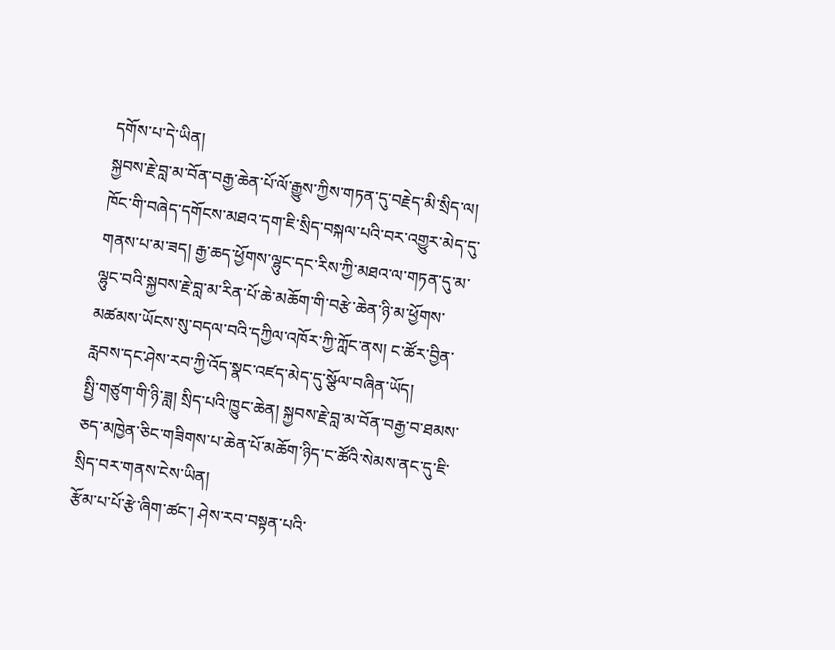དགོས་པ་དེ་ཡིན།
སྐྱབས་རྗེ་བླ་མ་བོན་བརྒྱ་ཆེན་པོ་ལོ་རྒྱུས་ཀྱིས་གཏན་དུ་བརྗེད་མི་སྲིད་ལ། ཁོང་གི་བཞེད་དགོངས་མཐའ་དག་ཇི་སྲིད་བསྐལ་པའི་བར་འགྱུར་མེད་དུ་གནས་པ་མ་ཟད། རྒྱ་ཆད་ཕྱོགས་ལྷུང་དང་རིས་ཀྱི་མཐའ་ལ་གཏན་དུ་མ་ལྷུང་བའི་སྐྱབས་རྗེ་བླ་མ་རིན་པོ་ཆེ་མཆོག་གི་བརྩེ་ཆེན་ཉི་མ་ཕྱོགས་མཚམས་ཡོངས་སུ་བདལ་བའི་དཀྱིལ་འཁོར་ཀྱི་ཀློང་ནས། ང་ཚོར་བྱིན་རླབས་དང་ཤེས་རབ་ཀྱི་འོད་སྣང་འཛད་མེད་དུ་སྩོལ་བཞིན་ཡོད།
སྤྱི་གཙུག་གི་ཉི་ཟླ། སྲིད་པའི་ཁྱུང་ཆེན། སྐྱབས་རྗེ་བླ་མ་བོན་བརྒྱ་བ་ཐམས་ཅད་མཁྱེན་ཅིང་གཟིགས་པ་ཆེན་པོ་མཆོག་ཉིད་ང་ཚོའི་སེམས་ནང་དུ་ཇི་སྲིད་བར་གནས་ངེས་ཡིན།
རྩོམ་པ་པོ་རྩེ་ཞིག་ཚང་། ཤེས་རབ་བསྟན་པའི་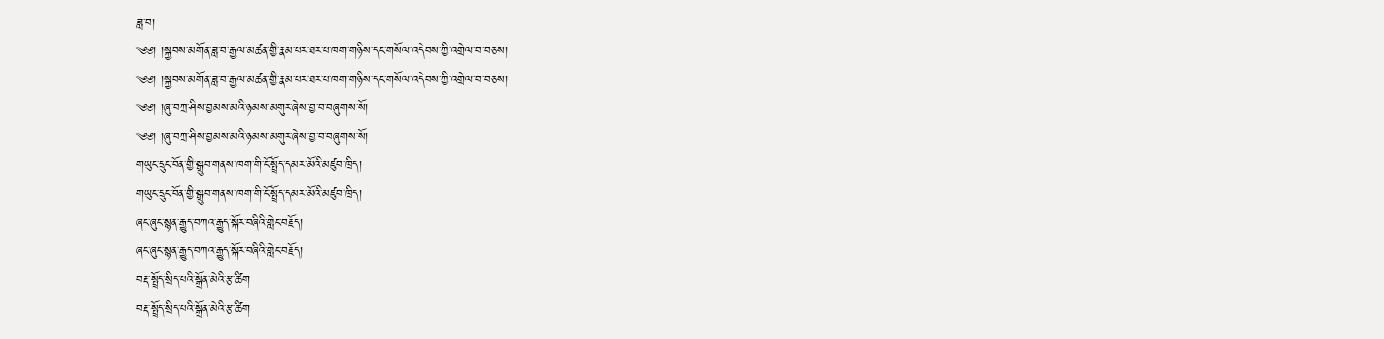ཟླ་བ།
༄༅། །སྐྱབས་མགོན་ཟླ་བ་རྒྱལ་མཚན་གྱི་རྣམ་པར་ཐར་པ་ཁག་གཉིས་དང་གསོལ་འདེབས་ཀྱི་འགྲེལ་བ་བཅས།
༄༅། །སྐྱབས་མགོན་ཟླ་བ་རྒྱལ་མཚན་གྱི་རྣམ་པར་ཐར་པ་ཁག་གཉིས་དང་གསོལ་འདེབས་ཀྱི་འགྲེལ་བ་བཅས།
༄༅། །ཞུ་བཀྲ་ཤིས་བྱམས་མའི་ཉམས་མགུར་ཞེས་བྱ་བ་བཞུགས་སོ།
༄༅། །ཞུ་བཀྲ་ཤིས་བྱམས་མའི་ཉམས་མགུར་ཞེས་བྱ་བ་བཞུགས་སོ།
གཡུང་དྲུང་བོན་གྱི་སྒྲུབ་གནས་ཁག་གི་ངོ་སྤྲོད་དམར་མོའི་མཛུབ་ཁྲིད།
གཡུང་དྲུང་བོན་གྱི་སྒྲུབ་གནས་ཁག་གི་ངོ་སྤྲོད་དམར་མོའི་མཛུབ་ཁྲིད།
ཞང་ཞུང་སྙན་རྒྱུད་བཀའ་རྒྱུད་སྐོར་བཞིའི་གླེང་བརྗོད།
ཞང་ཞུང་སྙན་རྒྱུད་བཀའ་རྒྱུད་སྐོར་བཞིའི་གླེང་བརྗོད།
བརྡ་སྤྲོད་སྲིད་པའི་སྒྲོན་མེའི་རྩ་ཚིག
བརྡ་སྤྲོད་སྲིད་པའི་སྒྲོན་མེའི་རྩ་ཚིག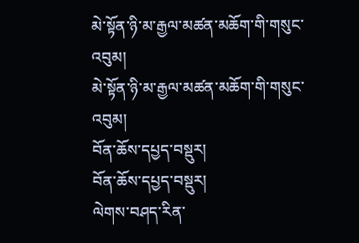མེ་སྟོན་ཉི་མ་རྒྱལ་མཚན་མཆོག་གི་གསུང་འབུམ།
མེ་སྟོན་ཉི་མ་རྒྱལ་མཚན་མཆོག་གི་གསུང་འབུམ།
བོན་ཆོས་དཔྱད་བསྡུར།
བོན་ཆོས་དཔྱད་བསྡུར།
ལེགས་བཤད་རིན་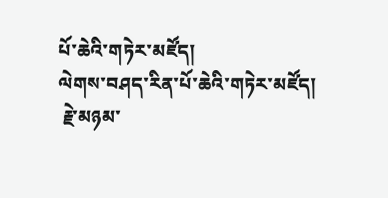པོ་ཆེའི་གཏེར་མཛོད།
ལེགས་བཤད་རིན་པོ་ཆེའི་གཏེར་མཛོད།
 རྗེ་མཉམ་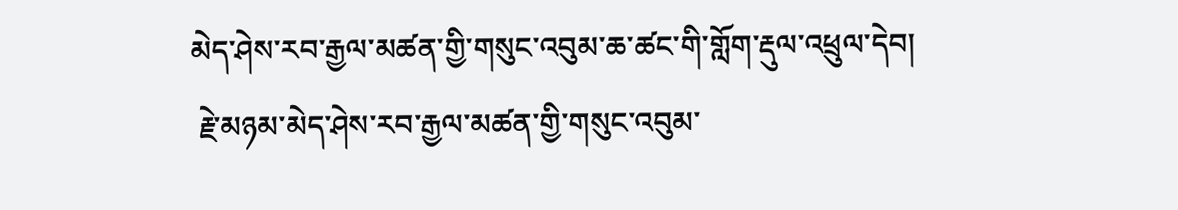མེད་ཤེས་རབ་རྒྱལ་མཚན་གྱི་གསུང་འབུམ་ཆ་ཚང་གི་གློག་རྡུལ་འཕྲུལ་དེབ།
 རྗེ་མཉམ་མེད་ཤེས་རབ་རྒྱལ་མཚན་གྱི་གསུང་འབུམ་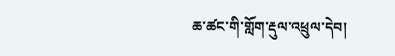ཆ་ཚང་གི་གློག་རྡུལ་འཕྲུལ་དེབ།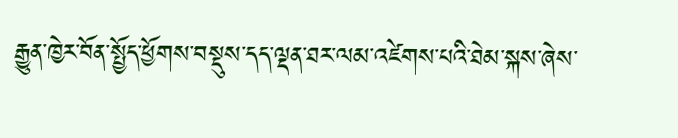རྒྱུན་ཁྱེར་བོན་སྤྱོད་ཕྱོགས་བསྡུས་དད་ལྡན་ཐར་ལམ་འཛེགས་པའི་ཐེམ་སྐས་ཞེས་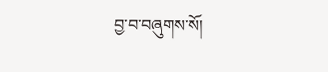བྱ་བ་བཞུགས་སོ།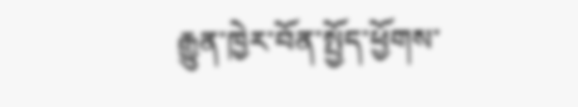རྒྱུན་ཁྱེར་བོན་སྤྱོད་ཕྱོགས་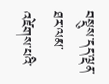བསྡུས་དད་ལྡན་ཐར་ལམ་འཛེགས་པའི་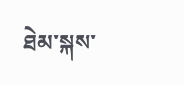ཐེམ་སྐས་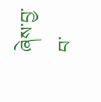ཞེས་བྱ་བ་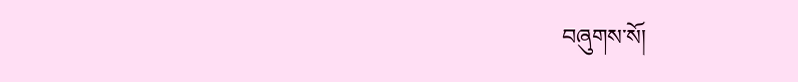བཞུགས་སོ།